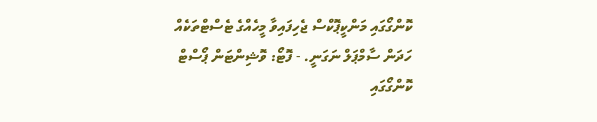ކޮންގޯގައި މަންކީޕޮކްސް ޖެހިފައިވާ މީހެއްގެ ޓެސްޓްތަކެއް ހަދަން ސާމްޕަލް ނަގަނީ. - ފޮޓޯ: ވޮޝިންޓަން ޕޯސްޓް
ކޮންގޯގައި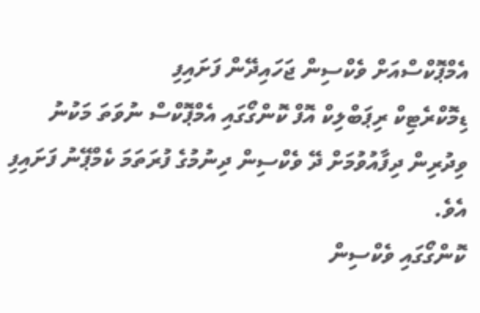އެމްޕޮކްސްއަށް ވެކްސިން ޖަހައިދޭން ފަށައިފި
ޑިމޮކްރެޓިކް ރިޕަބްލިކް އޮފް ކޮންގޯގައި އެމްޕޮކްސް ނުވަތަ މަކުނު ވިދުރިން ދިފާއުވުމަށް ދޭ ވެކްސިން ދިނުމުގެ ފުރަތަމަ ކެމްޕޭނު ފަށައިފި އެވެ.
ކޮންގޯގައި ވެކްސިން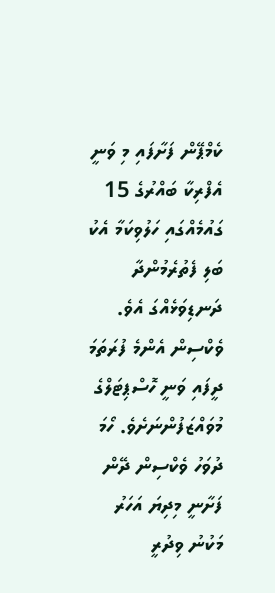ކެމްޕޭން ފަށާފައި މި ވަނީ އެފްރިކާ ބައްރުގެ 15 ގައުމެއްގައި ހަލުވިކަމާ އެކު ބަލި ފެތުރެމުންދާ ދަނޑިވަޅެއްގަ އެވެ.
ވެކްސިން އެންމެ ފުރަތަމަ ދީފައި ވަނީ ހޮސްޕިޓަލްގެ މުވައްޒަފުންނަށެވެ. ހޯމަ ދުވަހު ވެކްސިން ދޭން ފަށާނީ މިދިޔަ އަހަރު މަކުނު ވިދުރީ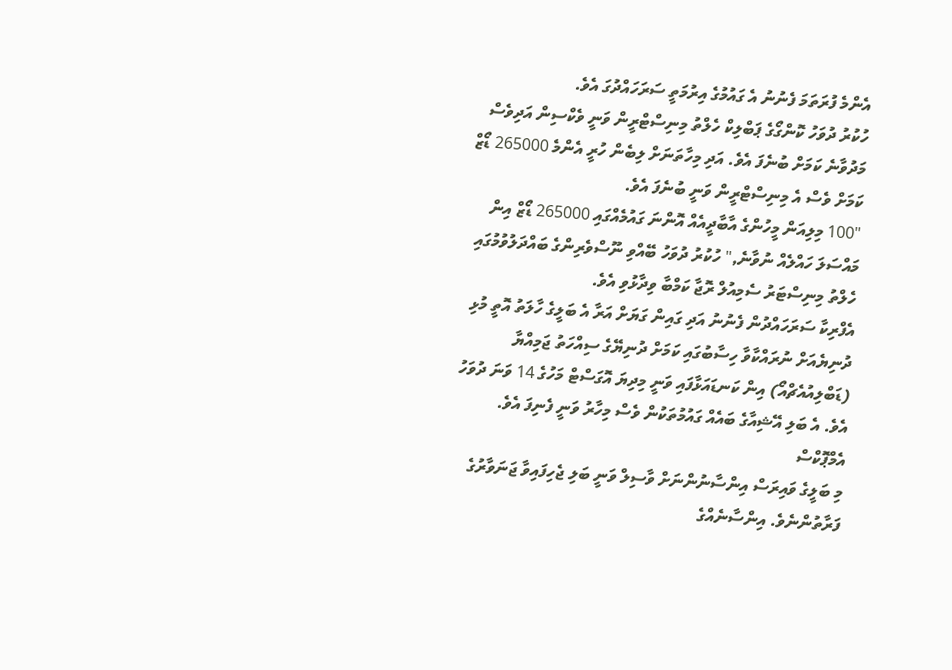އެންމެ ފުރަތަމަ ފެނުނު އެ ގައުމުގެ އިރުމަތީ ސަރަހައްދުގަ އެވެ.
ހުކުރު ދުވަހު ކޮންގޯގެ ޕަބްލިކް ހެލްތު މިނިސްޓްރީން ވަނީ ވެކްސިން އަދިވެސް މަދުވާނެ ކަމަށް ބުނެފަ އެވެ. އަދި މިހާތަނަށް ލިބެން ހުރީ އެންމެ 265000 ޑޯޒް ކަމަށް ވެސް އެ މިނިސްޓްރީން ވަނީ ބުނެފަ އެވެ.
"100 މިލިއަން މީހުންގެ އާބާދީއެއް އޮންނަ ގައުމެއްގައި 265000 ޑޯޒް އިން މައްސަލަ ހައްލެއް ނުވާނެ," ހުކުރު ދުވަހު ބޭއްވި ނޫސްވެރިންގެ ބައްދަލުވުމުގައި ހެލްތު މިނިސްޓަރު ސެމިއުލް ރޮޖާ ކަމްބާ ވިދާޅުވި އެވެ.
އެފްރިކާ ސަރަހައްދުން ފެނުނު އަދި ގައިން ގަޔަށް އަރާ އެ ބަލީގެ ހާލަތު އޮތީ މުޅި ދުނިޔެއަށް ނުރައްކާވާ ހިސާބުގައި ކަމަށް ދުނިޔޭގެ ސިއްހަތު ޖަމިއްޔާ (ޑަބްލިއުއެޗްއޯ) އިން ކަނޑައަޅާފައި ވަނީ މިދިޔަ އޮގަސްޓް މަހުގެ 14 ވަނަ ދުވަހު އެވެ. އެ ބަލި އޭޝިއާގެ ބައެއް ގައުމުތަކުން ވެސް މިހާރު ވަނީ ފެނިފަ އެވެ.
އެމްޕޮކްސް
މި ބަލީގެ ވައިރަސް އިންސާނުންނަށް ވާސިލް ވަނީ ބަލި ޖެހިފައިވާ ޖަނަވާރުގެ ފަރާތުންނެވެ. އިންސާނެއްގެ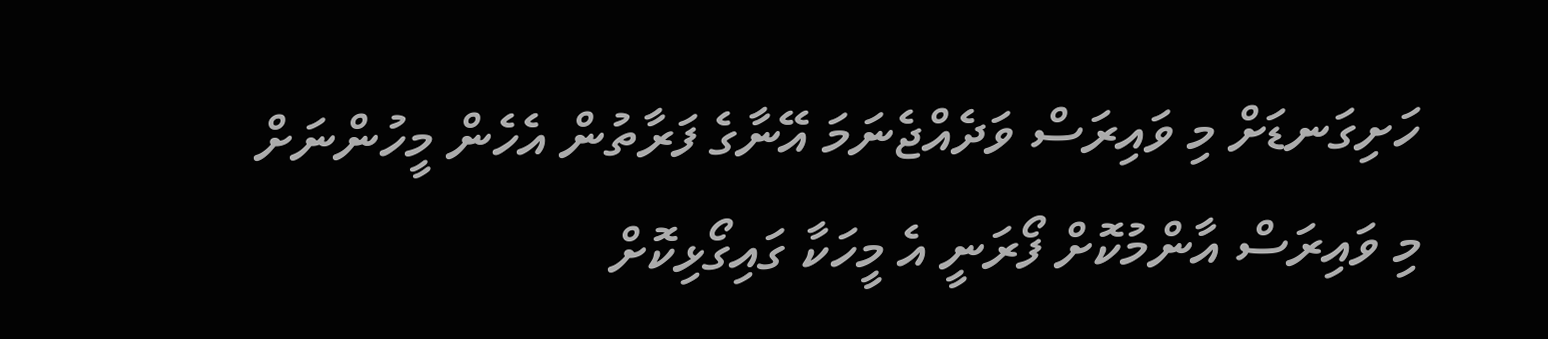ހަށިގަނޑަށް މި ވައިރަސް ވަދެއްޖެނަމަ އޭނާގެ ފަރާތުން އެހެން މީހުންނަށް މި ވައިރަސް އާންމުކޮށް ފޯރަނީ އެ މީހަކާ ގައިގޯޅިކޮށް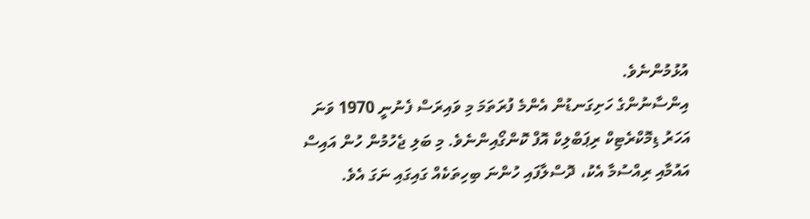އުޅުމުންނެވެ.
އިންސާނުންގެ ހަށިގަނޑުން އެންމެ ފުރަތަމަ މި ވައިރަސް ފެނުނީ 1970 ވަނަ އަހަރު ޑިމޮކްރެޓިކް ރިޕަބްލިކް އޮފް ކޮންގޯއިންނެވެ. މި ބަލި ޖެހުމުން ހުން އައިސް އައުމާއި ރިއްސުމާ އެކު، ދޮސްލާފައި ހުންނަ ބިހިތަކެއް ގައިގައި ނަގަ އެވެ.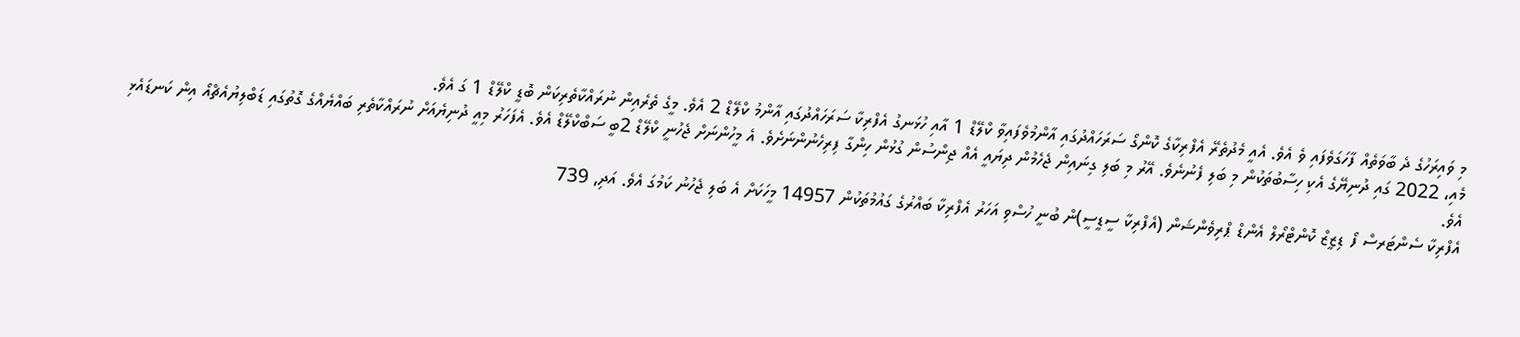މި ވައިރަހުގެ ދެ ބާވަތެއް ފާހަގަވެފައި ވެ އެވެ. އެއީ މެދުތެރޭ އެފްރިކާގެ ކޮންގޯ ސަރަހައްދުގައި އާންމުވެފައިވާ ކްލޭޑް 1 އާއި ހުޅަނގު އެފްރިކާ ސަރަހައްދުގައި އާންމު ކްލޭޑް 2 އެވެ. މީގެ ތެރެއިން ނުރައްކާތެރިކަން ބޮޑީ ކްލޭޑް 1 ގަ އެވެ.
މެއި، 2022 ގައި ދުނިޔޭގެ އެކި ހިސާބުތަކުން މި ބަލި ފެނުނެވެ. އޭރު މި ބަލި ގިނައިން ޖެހެމުން ދިޔައީ އެއް ޖިންސުން ގުޅުން ހިންގާ ފިރިހެނުންނަށެވެ. އެ މީހުންނަށް ޖެހުނީ ކްލޭޑް 2ބީ ސަބްކްލޭޑް އެވެ. އެފަހަރު މިއީ ދުނިޔެއަށް ނުރައްކާތެރި ބައްޔެއްގެ ގޮތުގައި ޑަބްލިޔުއެޗްއޯ އިން ކަނޑައެޅި އެވެ.
އެފްރިކާ ސެންޓަރސް ފޯ ޑިޒީޒް ކޮންޓްރޯލް އެންޑް ޕްރިވެންޝަން (އެފްރިކާ ސީޑީސީ)ން ބުނީ ހުސްވި އަހަރު އެފްރިކާ ބައްރުގެ ގައުމުތަކުން 14957 މީހަކަށް އެ ބަލި ޖެހުނު ކަމުގަ އެވެ. އަދި, 739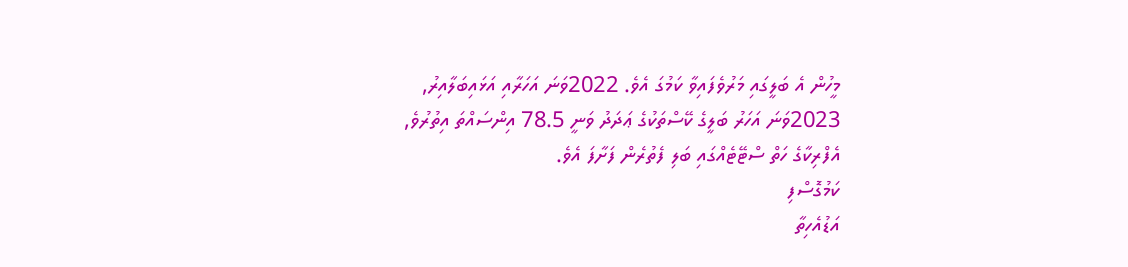މީހުން އެ ބަލީގައި މަރުވެފައިވާ ކަމުގަ އެވެ. 2022ވަނަ އަހަރާއި އަޅައިބަލާއިރު, 2023ވަނަ އަހަރު ބަލީގެ ކޭސްތަކުގެ ޢަދަދު ވަނީ 78.5 އިންސައްތަ އިތުރުވެ, އެފްރިކާގެ ހަތް ސްޓޭޓެއްގައި ބަލި ފެތުރެން ފަށާފަ އެވެ.
ކަމުގޮސްފި
އަޑުއެހިތާ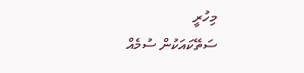މިހުރީ
ސަތޭކައަކުން ސުމެއް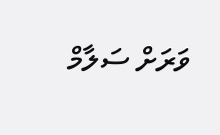ވަރަށް ސަލާމް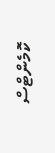ކޮމެންޓްސް